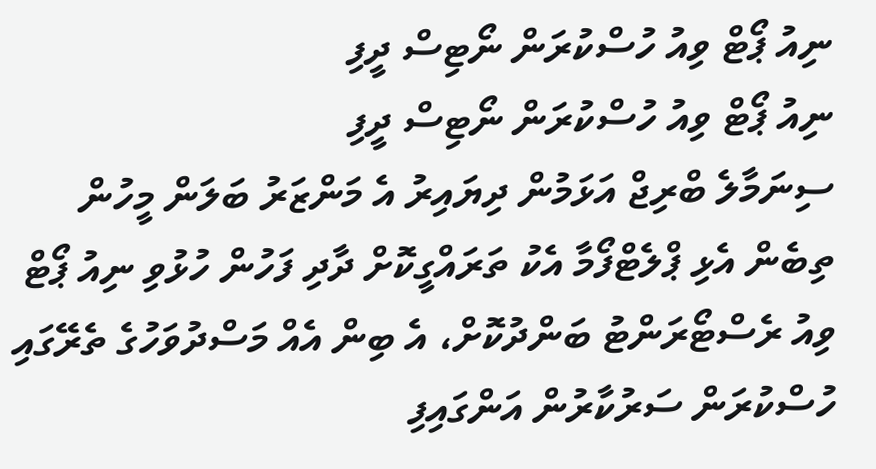ނިއު ޕޯޓް ވިއު ހުސްކުރަން ނޯޓިސް ދީފި
ނިއު ޕޯޓް ވިއު ހުސްކުރަން ނޯޓިސް ދީފި
ސިނަމާލެ ބްރިޖް އަޅަމުން ދިޔައިރު އެ މަންޒަރު ބަލަން މީހުން ތިބެން އެޅި ޕްލެޓްފޯމާ އެކު ތަރައްގީކޮށް ދާދި ފަހުން ހުޅުވި ނިއު ޕޯޓް ވިއު ރެސްޓޯރަންޓު ބަންދުކޮށް، އެ ބިން އެއް މަސްދުވަހުގެ ތެރޭގައި ހުސްކުރަން ސަރުކާރުން އަންގައިފި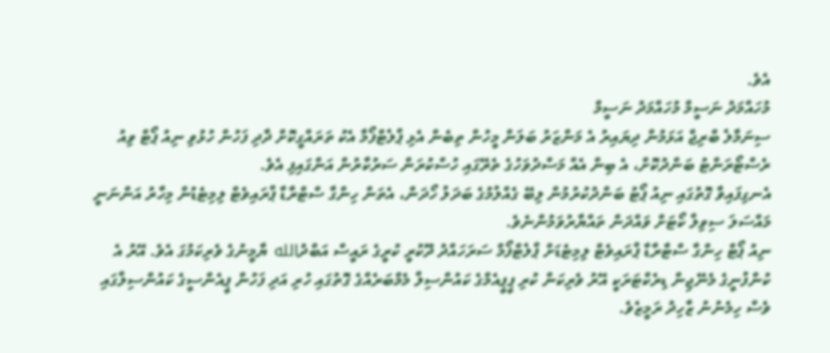އެވެ.
މުހައްމަދު ނަސީމް މުހައްމަދު ނަސީމް
ސިނަމާލެ ބްރިޖް އަޅަމުން ދިޔައިރު އެ މަންޒަރު ބަލަން މީހުން ތިބެން އެޅި ޕްލެޓްފޯމާ އެކު ތަރައްގީކޮށް ދާދި ފަހުން ހުޅުވި ނިއު ޕޯޓް ވިއު ރެސްޓޯރަންޓު ބަންދުކޮށް، އެ ބިން އެއް މަސްދުވަހުގެ ތެރޭގައި ހުސްކުރަން ސަރުކާރުން އަންގައިފި އެވެ.
އެނގިފައިވާ ގޮތުގައި ނިއު ޕޯޓު ބަންދުކުރުމުން ލިބޭ ގެއްލުމުގެ ބަދަލު ހޯދަން، އެތަން ހިންގާ ސްޓްރާޑާ ޕްރައިވެޓް ލިމިޓެޑުން މިހާރު އަންނަނީ މައްސަލަ ސިވިލް ކޯޓަށް ވައްދަން ތައްޔާރުވަމުންނެވެ.
ނިއު ޕޯޓް ހިންގާ ސްޓާރާޑާ ޕްރައިވެޓް ލިމިޓެޑަށް ޕްލެޓްފޯމް ސަރަހައްދު ދޫކުރީ ކުރީގެ ރައީސް އަބްދުالله ޔާމީނުގެ ވެރިކަމުގަ އެވެ. އޭރު އެ ކުންފުނީގެ މެނޭޖިން ޑިރެކްޓަރަކީ އޭރު ވެރިކަން ކުރި ޕީޕީއެމްގެ ކައުންސިލް މެމްބަރެއްގެ ގޮތުގައި ހުރި އަދި ފަހުން ޕީއެންސީގެ ކައުންސިލްގައި ވެސް ހިމެނުނު ޒާހިދު ރަމީޒެވެ.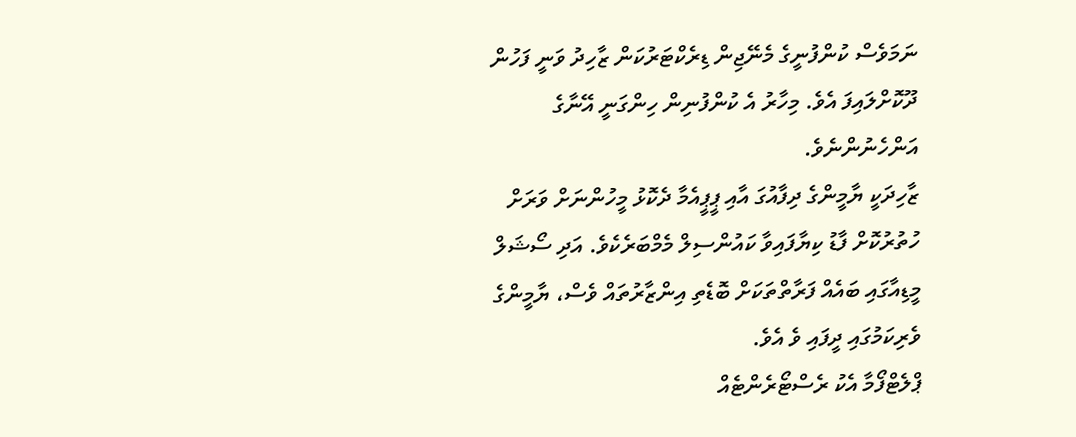ނަމަވެސް ކުންފުނީގެ މެނޭޖިން ޑިރެކްޓަރުކަން ޒާހިދު ވަނީ ފަހުން ދޫކޮށްލައިފަ އެވެ. މިހާރު އެ ކުންފުނިން ހިންގަނީ އޭނާގެ އަންހެނުންނެވެ.
ޒާހިދަކީ ޔާމީންގެ ދިފާއުގަ އާއި ޕީޕީއެމާ ދެކޮޅު މީހުންނަށް ވަރަށް ހުތުރުކޮށް ފާޑު ކިޔާފައިވާ ކައުންސިލް މެމްބަރެކެވެ. އަދި ސޯޝަލް މީޑިއާގައި ބައެއް ފަރާތްތަކަށް ބޮޑެތި އިންޒާރުތައް ވެސް، ޔާމީންގެ ވެރިކަމުގައި ދީފައި ވެ އެވެ.
ޕްލެޓްފޯމާ އެކު ރެސްޓޯރެންޓެއް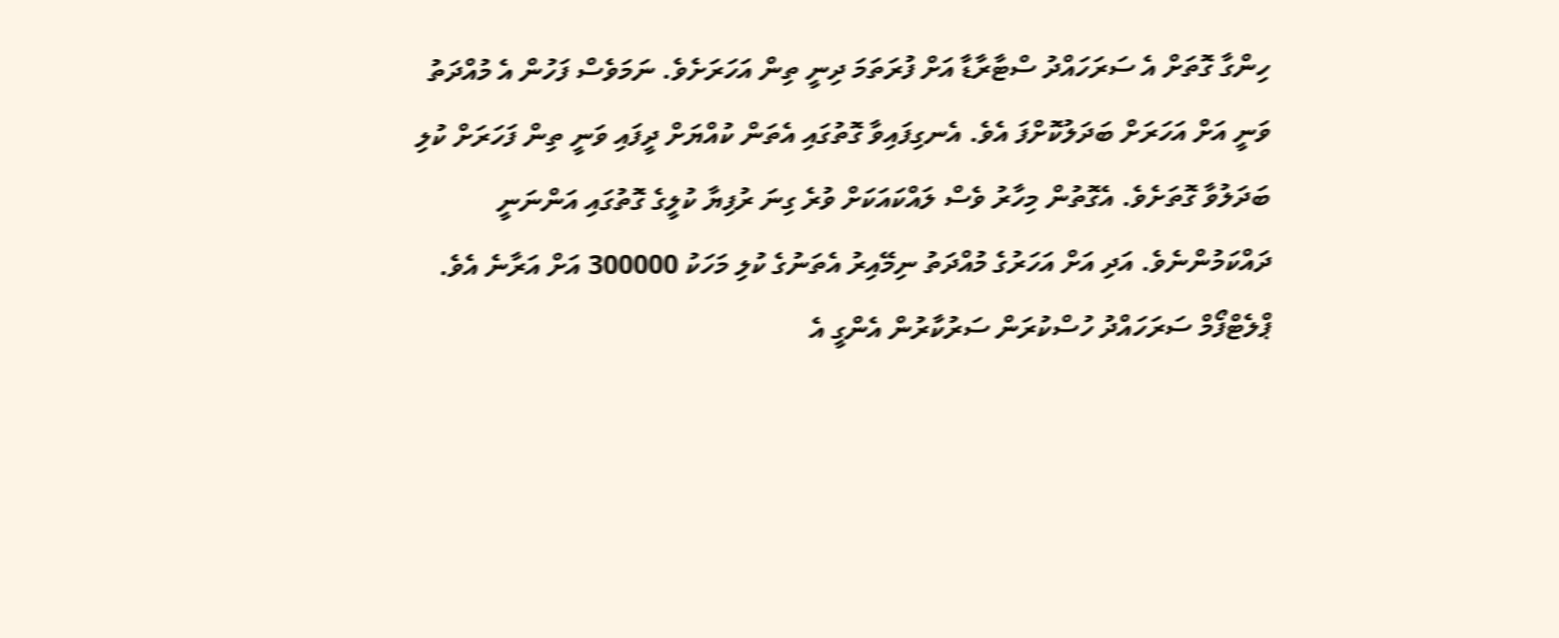ހިންގާ ގޮތަށް އެ ސަރަހައްދު ސްޓާރާޑާ އަށް ފުރަތަމަ ދިނީ ތިން އަހަރަށެވެ. ނަމަވެސް ފަހުން އެ މުއްދަތު ވަނީ އަށް އަހަރަށް ބަދަލުކޮށްފަ އެވެ. އެނގިފައިވާ ގޮތުގައި އެތަން ކުއްޔަށް ދީފައި ވަނީ ތިން ފަހަރަށް ކުލި ބަދަލުވާ ގޮތަށެވެ. އެގޮތުން މިހާރު ވެސް ލައްކައަކަށް ވުރެ ގިނަ ރުފިޔާ ކުލީގެ ގޮތުގައި އަންނަނީ ދައްކަމުންނެވެ. އަދި އަށް އަހަރުގެ މުއްދަތު ނިމޭއިރު އެތަނުގެ ކުލި މަހަކު 300000 އަށް އަރާނެ އެވެ.
ޕްލެޓްފޯމް ސަރަހައްދު ހުސްކުރަން ސަރުކާރުން އެންގީ އެ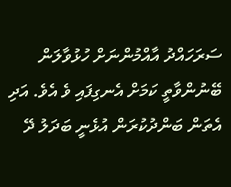ސަރަހައްދު އާއްމުންނަށް ހުޅުވާލަން ބޭނުންވާތީ ކަމަށް އެނގިފައި ވެ އެވެ. އަދި އެތަން ބަންދުކުރަން އުޅެނީ ބަދަލު ދޭ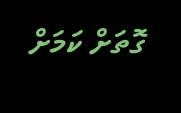ގޮތަށް ކަމަށް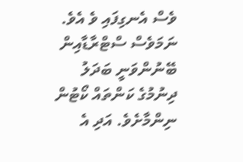ވެސް އެނގިފައި ވެ އެވެ. ނަމަވެސް ސްޓްރާޑާއިން ބޭނުންވަނީ ބަދަލު ދިނުމުގެ ކަންތައް ކޯޓުން ނިންމާށެވެ. އަދި އެ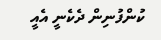ކުންފުނިން ދެކެނީ އެއީ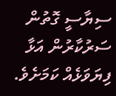ސިޔާސީ ގޮތުން ސަރުކާރުން އަޅާ ފިޔަވަޅެއް ކަމަށެވެ.